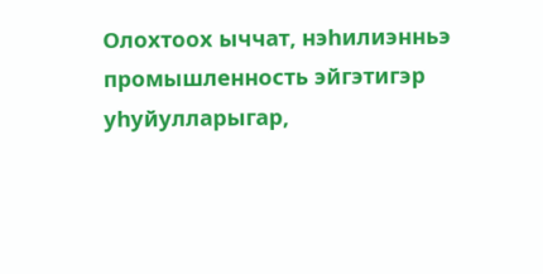Олохтоох ыччат, нэһилиэнньэ промышленность эйгэтигэр уһуйулларыгар,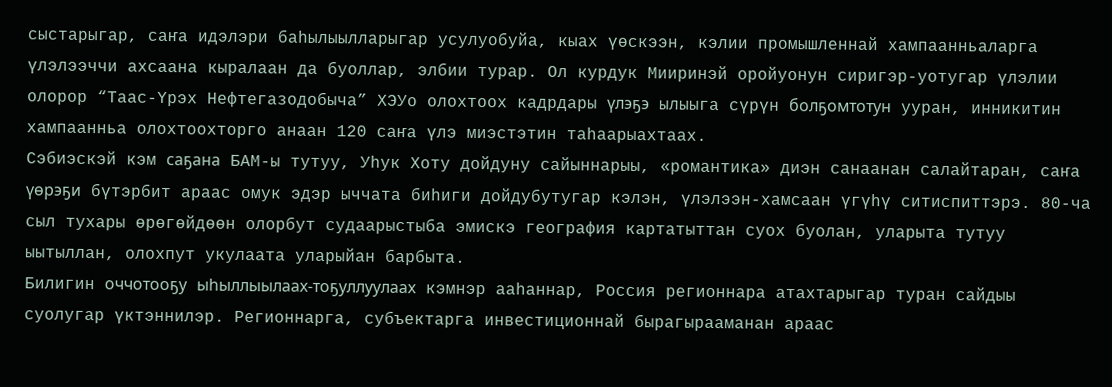сыстарыгар, саҥа идэлэри баһылыылларыгар усулуобуйа, кыах үөскээн, кэлии промышленнай хампаанньаларга үлэлээччи ахсаана кыралаан да буоллар, элбии турар. Ол курдук Мииринэй оройуонун сиригэр-уотугар үлэлии олорор “Таас-Үрэх Нефтегазодобыча” ХЭУо олохтоох кадрдары үлэҕэ ылыыга сүрүн болҕомтотун ууран, инникитин хампаанньа олохтоохторго анаан 120 саҥа үлэ миэстэтин таһаарыахтаах.
Сэбиэскэй кэм саҕана БАМ-ы тутуу, Уһук Хоту дойдуну сайыннарыы, «романтика» диэн санаанан салайтаран, саҥа үөрэҕи бүтэрбит араас омук эдэр ыччата биһиги дойдубутугар кэлэн, үлэлээн-хамсаан үгүһү ситиспиттэрэ. 80-ча сыл тухары өрөгөйдөөн олорбут судаарыстыба эмискэ география картатыттан суох буолан, уларыта тутуу ыытыллан, олохпут укулаата уларыйан барбыта.
Билигин оччотооҕу ыһыллыылаах-тоҕуллуулаах кэмнэр ааһаннар, Россия регионнара атахтарыгар туран сайдыы суолугар үктэннилэр. Регионнарга, субъектарга инвестиционнай бырагырааманан араас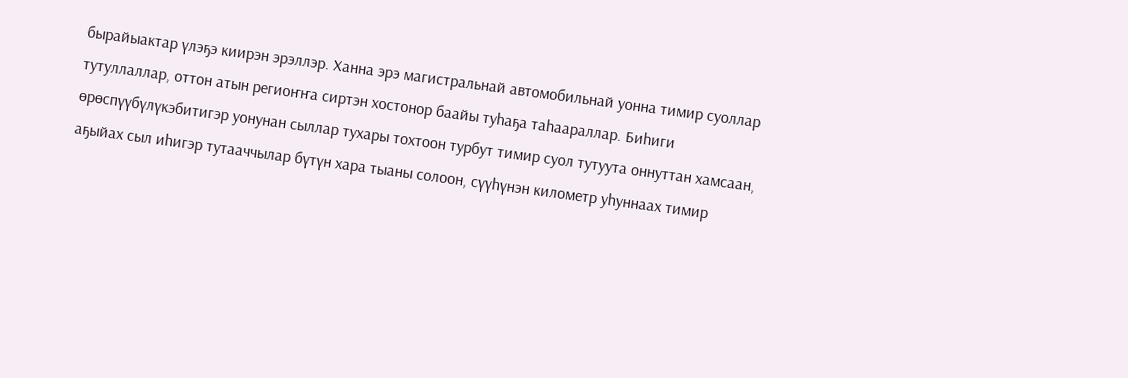бырайыактар үлэҕэ киирэн эрэллэр. Ханна эрэ магистральнай автомобильнай уонна тимир суоллар тутуллаллар, оттон атын региоҥҥа сиртэн хостонор баайы туһаҕа таһаараллар. Биһиги өрөспүүбүлүкэбитигэр уонунан сыллар тухары тохтоон турбут тимир суол тутуута оннуттан хамсаан, аҕыйах сыл иһигэр тутааччылар бүтүн хара тыаны солоон, сүүһүнэн километр уһуннаах тимир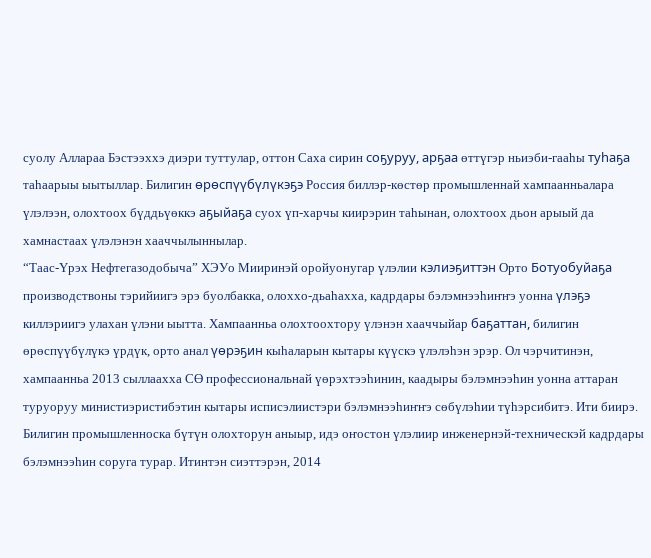суолу Аллараа Бэстээххэ диэри туттулар, оттон Саха сирин соҕуруу, арҕаа өттүгэр ньиэби-гааһы туһаҕа таһаарыы ыытыллар. Билигин өрөспүүбүлүкэҕэ Россия биллэр-көстөр промышленнай хампаанньалара үлэлээн, олохтоох бүддьүөккэ аҕыйаҕа суох үп-харчы киирэрин таһынан, олохтоох дьон арыый да хамнастаах үлэлэнэн хааччылыннылар.
“Таас-Үрэх Нефтегазодобыча” ХЭУо Мииринэй оройуонугар үлэлии кэлиэҕиттэн Орто Ботуобуйаҕа производствоны тэрийиигэ эрэ буолбакка, олоххо-дьаһахха, кадрдары бэлэмнээһиҥҥэ уонна үлэҕэ киллэриигэ улахан үлэни ыытта. Хампаанньа олохтоохтору үлэнэн хааччыйар баҕаттан, билигин өрөспүүбүлүкэ үрдүк, орто анал үөрэҕин кыһаларын кытары күүскэ үлэлэһэн эрэр. Ол чэрчитинэн, хампаанньа 2013 сыллаахха СӨ профессиональнай үөрэхтээһинин, каадыры бэлэмнээһин уонна аттаран туруоруу министиэристибэтин кытары исписэлиистэри бэлэмнээһиҥҥэ сөбүлэһии түһэрсибитэ. Ити биирэ.
Билигин промышленноска бүтүн олохторун аныыр, идэ оҥостон үлэлиир инженернэй-техническэй кадрдары бэлэмнээһин соруга турар. Итинтэн сиэттэрэн, 2014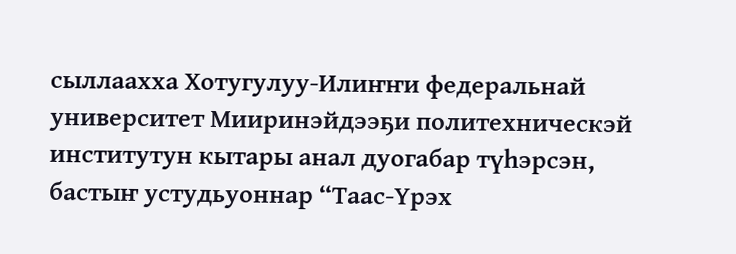сыллаахха Хотугулуу-Илиҥҥи федеральнай университет Мииринэйдээҕи политехническэй институтун кытары анал дуогабар түһэрсэн, бастыҥ устудьуоннар “Таас-Үрэх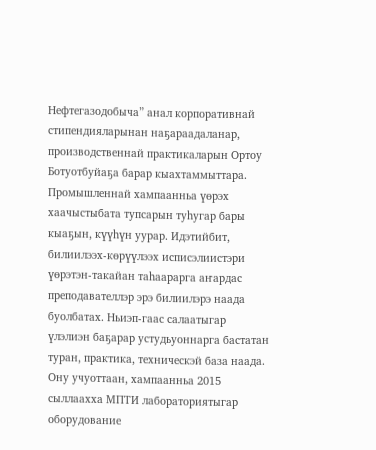Нефтегазодобыча” анал корпоративнай стипендияларынан наҕараадаланар, производственнай практикаларын Ортоу Ботуотбуйаҕа барар кыахтаммыттара.
Промышленнай хампаанньа үөрэх хаачыстыбата тупсарын туһугар бары кыаҕын, күүһүн уурар. Идэтийбит, билиилээх-көрүүлээх исписэлиистэри үөрэтэн-такайан таһаарарга аҥардас преподавателлэр эрэ билиилэрэ наада буолбатах. Ньиэп-гаас салаатыгар үлэлиэн баҕарар устудьуоннарга бастатан туран, практика, техническэй база наада. Ону учуоттаан, хампаанньа 2015 сыллаахха МПТИ лабораториятыгар оборудование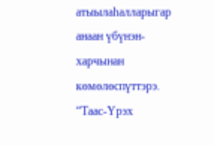атыылаһалларыгар анаан үбүнэн-харчынан көмөлөспүттэрэ.
“Таас-Үрэх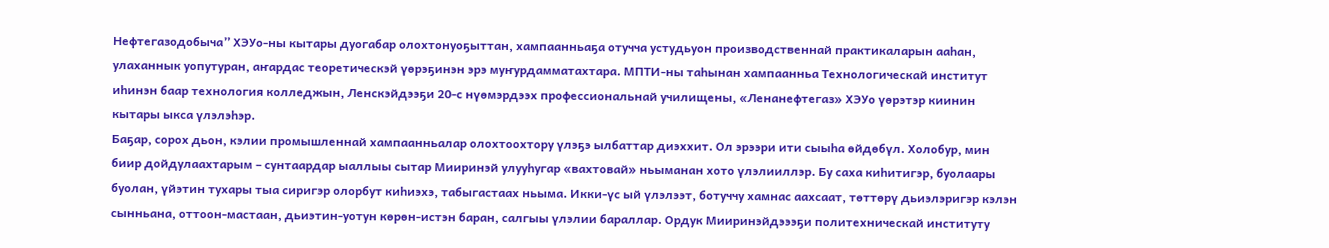Нефтегазодобыча” ХЭУо-ны кытары дуогабар олохтонуоҕыттан, хампаанньаҕа отучча устудьуон производственнай практикаларын ааһан, улаханнык уопутуран, аҥардас теоретическэй үөрэҕинэн эрэ муҥурдамматахтара. МПТИ-ны таһынан хампаанньа Технологическай институт иһинэн баар технология колледжын, Ленскэйдээҕи 20-с нүөмэрдээх профессиональнай училищены, «Ленанефтегаз» ХЭУо үөрэтэр киинин кытары ыкса үлэлэһэр.
Баҕар, сорох дьон, кэлии промышленнай хампаанньалар олохтоохтору үлэҕэ ылбаттар диэххит. Ол эрээри ити сыыһа өйдөбүл. Холобур, мин биир дойдулаахтарым – сунтаардар ыаллыы сытар Мииринэй улууһугар «вахтовай» ньыманан хото үлэлииллэр. Бу саха киһитигэр, буолаары буолан, үйэтин тухары тыа сиригэр олорбут киһиэхэ, табыгастаах ньыма. Икки-үс ый үлэлээт, ботуччу хамнас аахсаат, төттөрү дьиэлэригэр кэлэн сынньана, оттоон-мастаан, дьиэтин-уотун көрөн-истэн баран, салгыы үлэлии бараллар. Ордук Мииринэйдэээҕи политехническай институту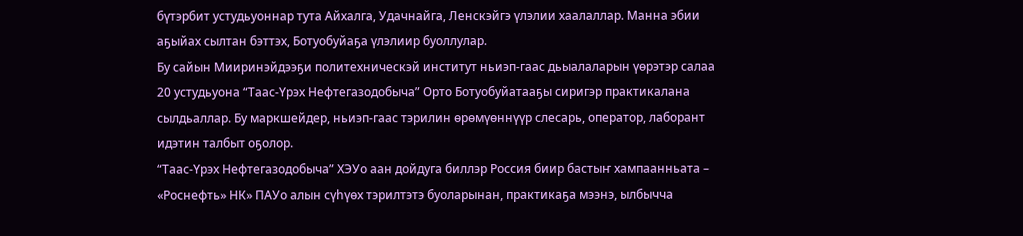бүтэрбит устудьуоннар тута Айхалга, Удачнайга, Ленскэйгэ үлэлии хаалаллар. Манна эбии аҕыйах сылтан бэттэх, Ботуобуйаҕа үлэлиир буоллулар.
Бу сайын Мииринэйдээҕи политехническэй институт ньиэп-гаас дьыалаларын үөрэтэр салаа 20 устудьуона “Таас-Үрэх Нефтегазодобыча” Орто Ботуобуйатааҕы сиригэр практикалана сылдьаллар. Бу маркшейдер, ньиэп-гаас тэрилин өрөмүөннүүр слесарь, оператор, лаборант идэтин талбыт оҕолор.
“Таас-Үрэх Нефтегазодобыча” ХЭУо аан дойдуга биллэр Россия биир бастыҥ хампаанньата – «Роснефть» НК» ПАУо алын сүһүөх тэрилтэтэ буоларынан, практикаҕа мээнэ, ылбычча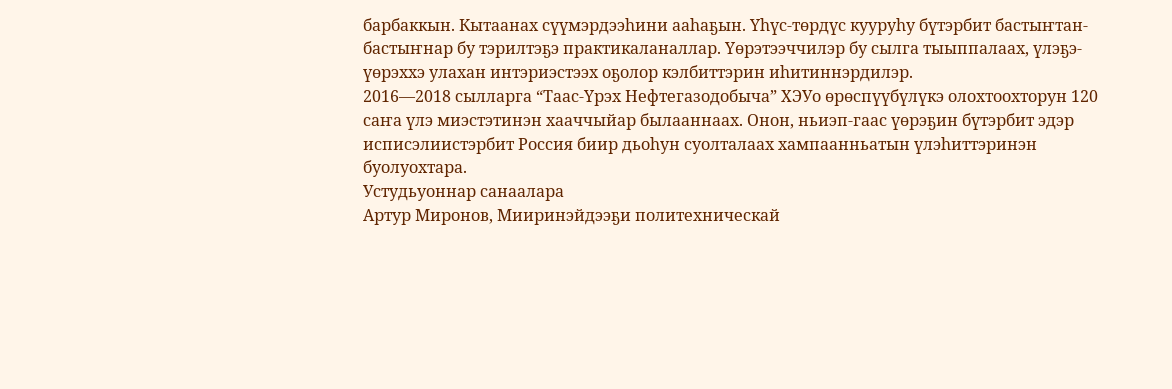барбаккын. Кытаанах сүүмэрдээһини ааһаҕын. Үһүс-төрдүс кууруһу бүтэрбит бастыҥтан-бастыҥнар бу тэрилтэҕэ практикаланаллар. Үөрэтээччилэр бу сылга тыыппалаах, үлэҕэ-үөрэххэ улахан интэриэстээх оҕолор кэлбиттэрин иһитиннэрдилэр.
2016—2018 сылларга “Таас-Үрэх Нефтегазодобыча” ХЭУо өрөспүүбүлүкэ олохтоохторун 120 саҥа үлэ миэстэтинэн хааччыйар былааннаах. Онон, ньиэп-гаас үөрэҕин бүтэрбит эдэр исписэлиистэрбит Россия биир дьоһун суолталаах хампаанньатын үлэһиттэринэн буолуохтара.
Устудьуоннар санаалара
Артур Миронов, Мииринэйдээҕи политехническай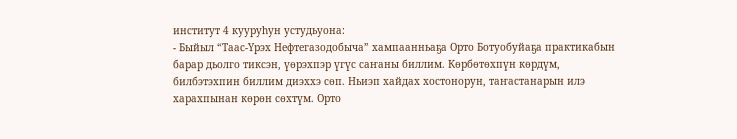институт 4 кууруһун устудьуона:
- Быйыл “Таас-Үрэх Нефтегазодобыча” хампаанньаҕа Орто Ботуобуйаҕа практикабын барар дьолго тиксэн, үөрэхпэр үгүс саҥаны биллим. Көрбөтөхпүн көрдүм, билбэтэхпин биллим диэххэ сөп. Ньиэп хайдах хостонорун, таҥастанарын илэ харахпынан көрөн сөхтүм. Орто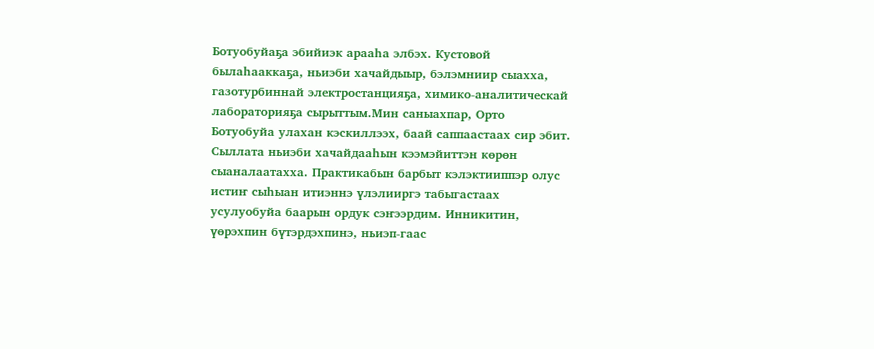Ботуобуйаҕа эбийиэк арааһа элбэх. Кустовой былаһааккаҕа, ньиэби хачайдыыр, бэлэмниир сыахха, газотурбиннай электростанцияҕа, химико-аналитическай лабораторияҕа сырыттым.Мин саныахпар, Орто Ботуобуйа улахан кэскиллээх, баай саппаастаах сир эбит. Сыллата ньиэби хачайдааһын кээмэйиттэн көрөн сыаналаатахха. Практикабын барбыт кэлэктииппэр олус истиҥ сыһыан итиэннэ үлэлииргэ табыгастаах усулуобуйа баарын ордук сэҥээрдим. Инникитин, үөрэхпин бүтэрдэхпинэ, ньиэп-гаас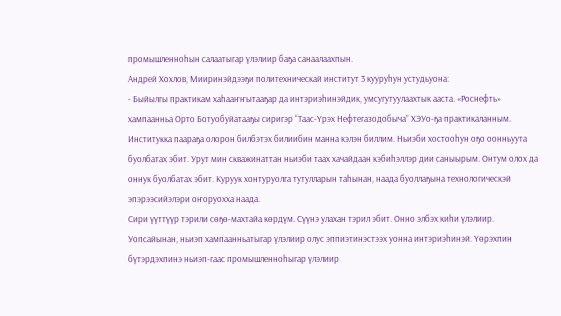промышленноһын салаатыгар үлэлиир баҕа санаалаахпын.
Андрей Хохлов, Мииринэйдээҕи политехническай институт 3 кууруһун устудьуона:
- Быйылгы практикам хаһааҥҥытааҕар да интэриэһинэйдик, умсугутуулаахтык ааста. «Роснефть» хампаанньа Орто Ботуобуйатааҕы сиригэр “Таас-Үрэх Нефтегазодобыча” ХЭУо-ҕа практикаланным. Институкка паараҕа олорон билбэтэх билиибин манна кэлэн биллим. Ньиэби хостооһун оҕо оонньуута буолбатах эбит. Урут мин скважинаттан ньиэби таах хачайдаан кэбиһэллэр дии саныырым. Онтум олох да оннук буолбатах эбит. Куруук хонтуруолга тутулларын таһынан, наада буоллаҕына технологическэй эпэрээсийэлэри оҥоруохха наада.
Сири үүттүүр тэрили сөҕө-махтайа көрдүм. Сүүнэ улахан тэрил эбит. Онно элбэх киһи үлэлиир. Уопсайынан, ньиэп хампаанньатыгар үлэлиир олус эппиэтинэстээх уонна интэриэһинэй. Үөрэхпин бүтэрдэхпинэ ньиэп-гаас промышленноһыгар үлэлиир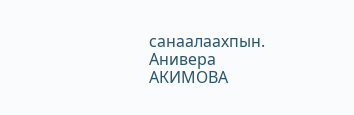санаалаахпын.
Анивера АКИМОВА